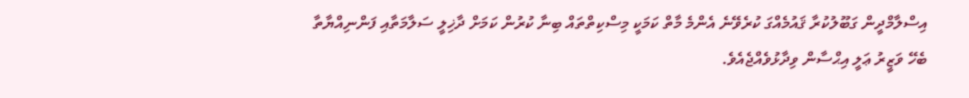އިސްލާމްދީން ގަބޫލުކުރާ ޤައުމެއްގަ ކުރެވޭނެ އެންމެ މާތް ކަމަކީ މިސްކިތްތައް ބިނާ ކުރުން ކަމަށް ދާޚިލީ ސަލާމަތާއި ފަންނިއްޔާތާ ބެހޭ ވަޒީރު ޢަލީ އިޙްސާން ވިދާޅުވެއްޖެއެވެ.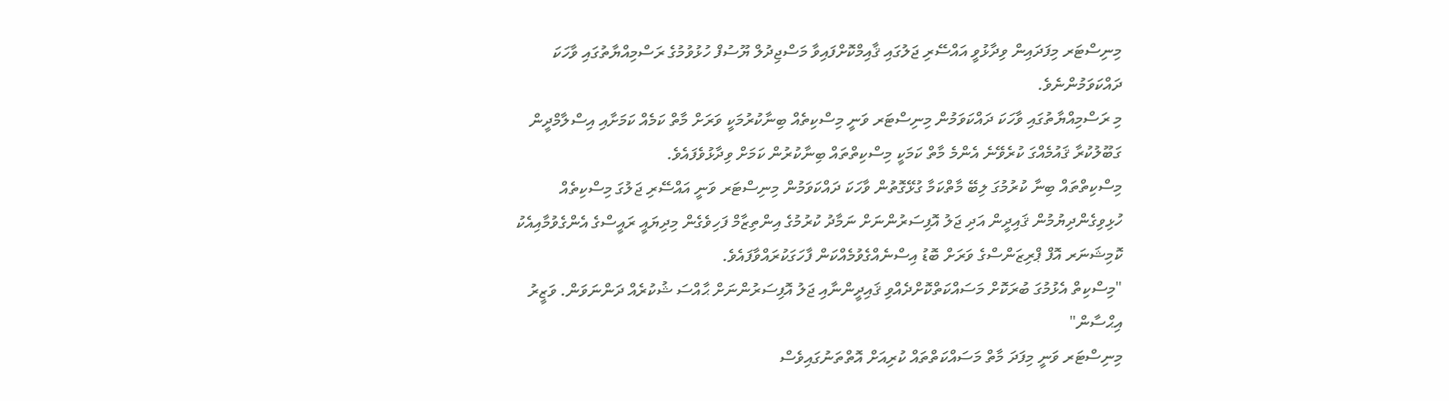މިނިސްޓަރ މިފަދައިން ވިދާޅުވީ އައްސޭރި ޖަލުގައި ޤާއިމްކޮށްފައިވާ މަސްޖިދުލް ޔޫސުފް ހުޅުވުމުގެ ރަސްމިއްޔާތުގައި ވާހަކަ ދައްކަވަމުންނެވެ.
މި ރަސްމިއްޔާތުގައި ވާހަކަ ދައްކަވަމުން މިނިސްޓަރ ވަނީ މިސްކިތެއް ބިނާކުރުމަކީ ވަރަށް މާތް ކަމެއް ކަމަށާއި އިސްލާމްދީން ގަބޫލުކުރާ ޤައުމެއްގަ ކުރެވޭނެ އެންމެ މާތް ކަމަކީ މިސްކިތްތައް ބިނާކުރުން ކަމަށް ވިދާޅުވެފައެވެ.
މިސްކިތްތައް ބިނާ ކުރުމުގަ ލިބޭ މާތްކަމާ ގުޅޭގޮތުން ވާހަކަ ދައްކަވަމުން މިނިސްޓަރ ވަނީ އައްސޭރި ޖަލުގަ މިސްކިތެއް ހުޅިވިގެންދިޔުމުން ޤައިދީން އަދި ޖަލު އޮފިސަރުންނަށް ނަމާދު ކުރުމުގެ އިންތިޒާމް ފަހިވެގެން މިދިޔައީ ރައީސްގެ އެންގެވުމާއިއެކު ކޮމިޝަނަރ އޮފް ޕްރިޒަންސްގެ ވަރަށް ބޮޑު އިސްނެއްގެވުމެއްކަން ފާހަގަކުރައްވާފައެވެ.
"މިސްކިތް އެޅުމުގަ ބުރަކޮށް މަސައްކަތްކޮށްދެއްވި ޤައިދީންނާއި ޖަލު އޮފިސަރުންނަށް ޙާއްސަ ޝުކުރެއް ދަންނަވަން. ވަޒީރު އިޙްސާން"
މިނިސްޓަރ ވަނީ މިފަދަ މާތް މަސައްކަތްތައް ކުރިއަށް އޮތްތަނުގައިވެސް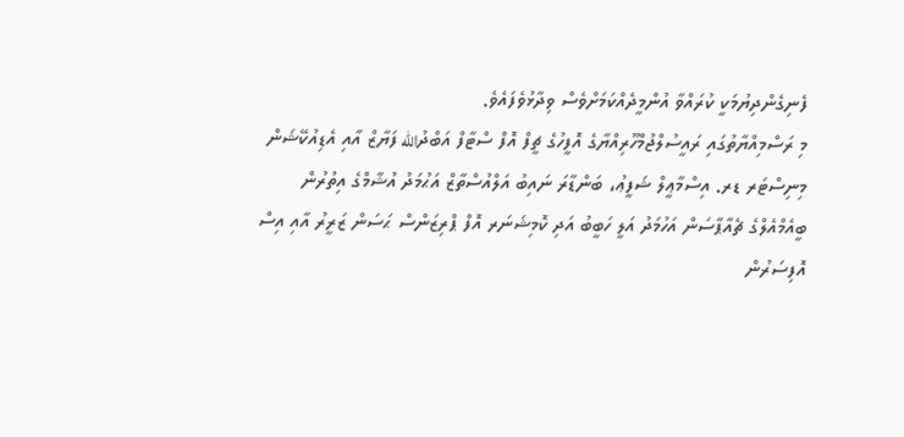ފެނިގެންދިޔުމަކީ ކުރައްވާ އުންމީދެއްކަމަށްވެސް ވިދާޅުވެފައެވެ.
މި ރަސްމިއްޔާތުގައި ރައީސުލްޖުމްހޫރިއްޔާގެ އޮފީހުގެ ޗީފް އޮފް ސްޓާފް އަބްދުالله ފަޔާޒް އާއި އެޑިއުކޭޝަން މިނިސްޓަރ ޑރ. އިސްމާޢީލް ޝަފީޢު، ބަންޑާރަ ނައިބު އަލްއުސްތާޒް އަޙުމަދު އުޝާމްގެ އިތުރުން ބީއެމްއެލްގެ ޗެއާޕާސަން އަހުމަދު އަލީ ހަބީބު އަދި ކޮމިޝަނަރ އޮފް ޕްރިޒަންސް ޙަސަން ޒަރީރު އާއި އިސް އޮފިސަރުން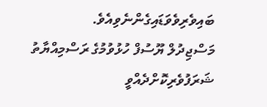ބައިވެރިވެވަޑައިގެންނެވިއެވެ.
މަސްޖިދުލް ޔޫސުފް ހުޅުވުމުގެ ރަސްމިއްޔާތު ޝަރަފުވެރިކޮށްދެއްވީ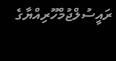ރައީސުލްޖުމްހޫރިއްޔާގެ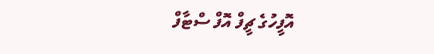އޮފީހުގެ ޗީފް އޮފް ސްޓާފް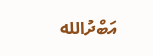އަބްދުالله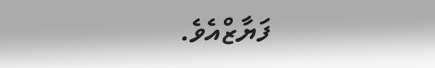ފަޔާޒްއެވެ.